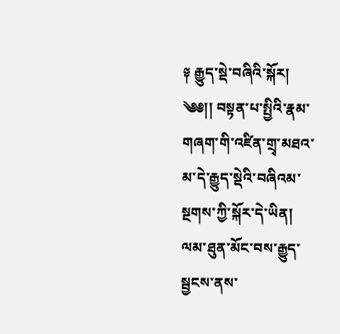༈ རྒྱུད་སྡེ་བཞིའི་སྐོར།
༄༅།། བསྟན་པ་སྤྱིའི་རྣམ་གཞག་གི་འཛིན་གྲྭ་མཐའ་མ་དེ་རྒྱུད་སྡེའི་བཞིའམ་སྔགས་ཀྱི་སྐོར་དེ་ཡིན། ལམ་ཐུན་མོང་བས་རྒྱུད་སྦྱངས་ནས་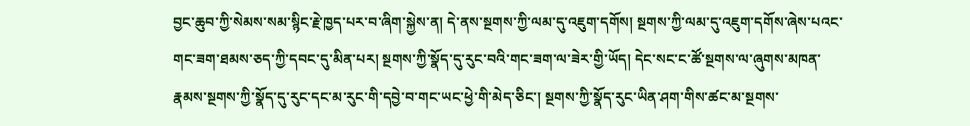བྱང་ཆུབ་ཀྱི་སེམས་སམ་སྙིང་རྗེ་ཁྱད་པར་བ་ཞིག་སྐྱེས་ན། དེ་ནས་སྔགས་ཀྱི་ལམ་དུ་འཇུག་དགོས། སྔགས་ཀྱི་ལམ་དུ་འཇུག་དགོས་ཞེས་པའང་གང་ཟག་ཐམས་ཅད་ཀྱི་དབང་དུ་མིན་པར། སྔགས་ཀྱི་སྣོད་དུ་རུང་བའི་གང་ཟག་ལ་ཟེར་གྱི་ཡོད། དེང་སང་ང་ཚོ་སྔགས་ལ་ཞུགས་མཁན་རྣམས་སྔགས་ཀྱི་སྣོད་དུ་རུང་དང་མ་རུང་གི་དབྱེ་བ་གང་ཡང་ཕྱེ་གི་མེད་ཅིང་། སྔགས་ཀྱི་སྣོད་རུང་ཡིན་ཤག་གིས་ཚང་མ་སྔགས་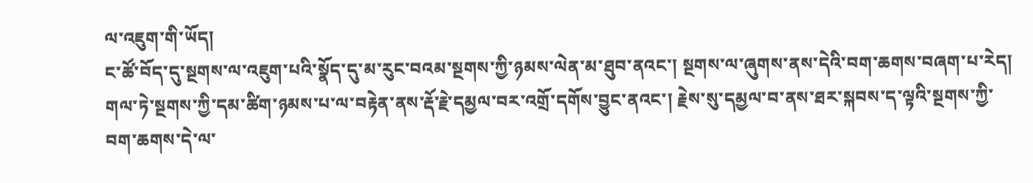ལ་འཇུག་གི་ཡོད།
ང་ཚོ་བོད་དུ་སྔགས་ལ་འཇུག་པའི་སྣོད་དུ་མ་རུང་བའམ་སྔགས་ཀྱི་ཉམས་ལེན་མ་ཐུབ་ནའང་། སྔགས་ལ་ཞུགས་ནས་དེའི་བག་ཆགས་བཞག་པ་རེད། གལ་ཏེ་སྔགས་ཀྱི་དམ་ཚིག་ཉམས་པ་ལ་བརྟེན་ནས་རྡོ་རྗེ་དམྱལ་བར་འགྲོ་དགོས་བྱུང་ནའང་། རྗེས་སུ་དམྱལ་བ་ནས་ཐར་སྐབས་ད་ལྟའི་སྔགས་ཀྱི་བག་ཆགས་དེ་ལ་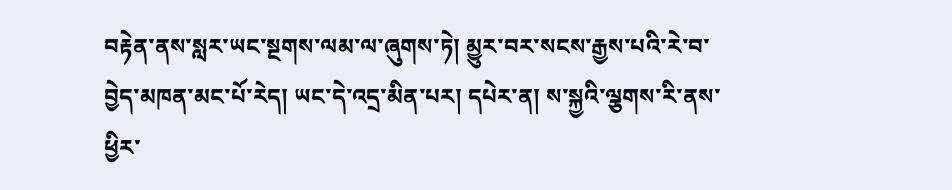བརྟེན་ནས་སླར་ཡང་སྔགས་ལམ་ལ་ཞུགས་ཏེ། མྱུར་བར་སངས་རྒྱས་པའི་རེ་བ་བྱེད་མཁན་མང་པོ་རེད། ཡང་དེ་འདྲ་མིན་པར། དཔེར་ན། ས་སྐྱའི་ལྕགས་རི་ནས་ཕྱིར་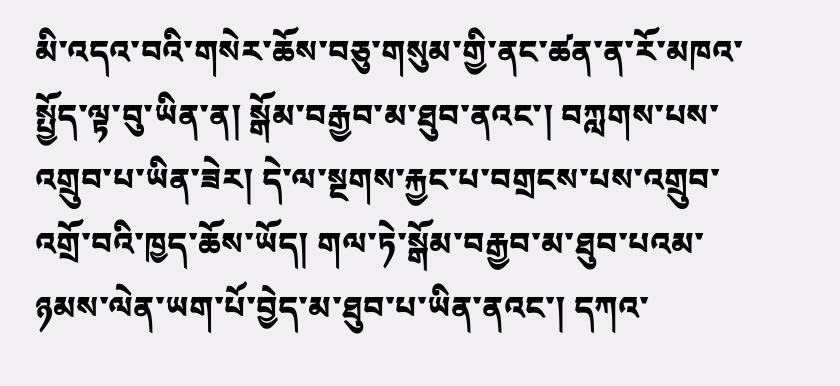མི་འདའ་བའི་གསེར་ཆོས་བཅུ་གསུམ་གྱི་ནང་ཚན་ན་རོ་མཁའ་སྤྱོད་ལྟ་བུ་ཡིན་ན། སྒོམ་བརྒྱབ་མ་ཐུབ་ནའང་། བཀླགས་པས་འགྲུབ་པ་ཡིན་ཟེར། དེ་ལ་སྔགས་རྐྱང་པ་བགྲངས་པས་འགྲུབ་འགྲོ་བའི་ཁྱད་ཆོས་ཡོད། གལ་ཏེ་སྒོམ་བརྒྱབ་མ་ཐུབ་པའམ་ཉམས་ལེན་ཡག་པོ་བྱེད་མ་ཐུབ་པ་ཡིན་ནའང་། དཀའ་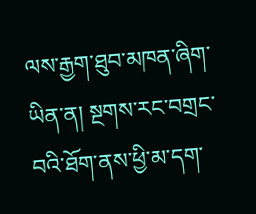ལས་རྒྱག་ཐུབ་མཁན་ཞིག་ཡིན་ན། སྔགས་རང་བགྲང་བའི་ཐོག་ནས་ཕྱི་མ་དག་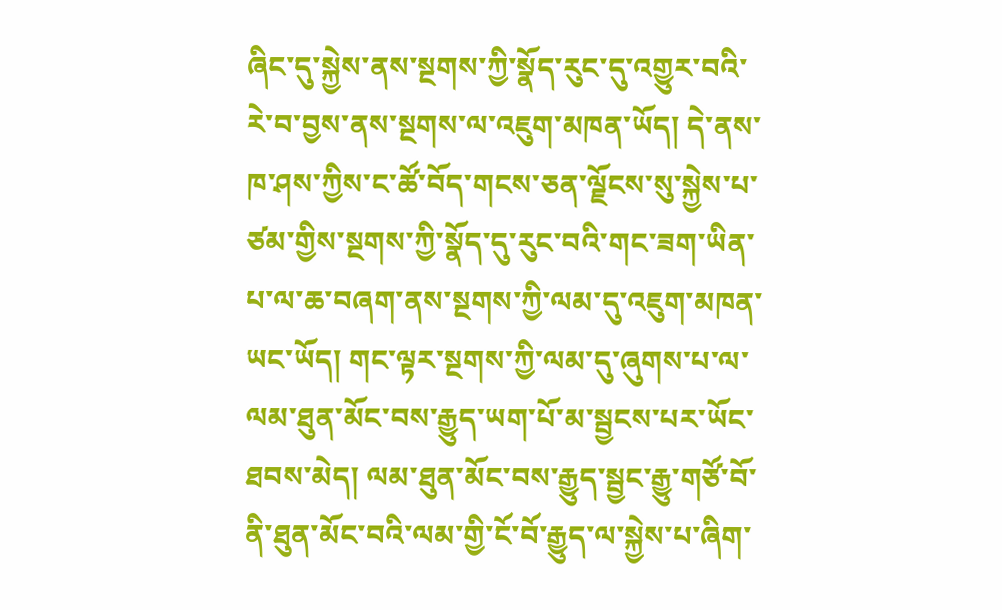ཞིང་དུ་སྐྱེས་ནས་སྔགས་ཀྱི་སྣོད་རུང་དུ་འགྱུར་བའི་རེ་བ་བྱས་ནས་སྔགས་ལ་འཇུག་མཁན་ཡོད། དེ་ནས་ཁ་ཤས་ཀྱིས་ང་ཚོ་བོད་གངས་ཅན་ལྗོངས་སུ་སྐྱེས་པ་ཙམ་གྱིས་སྔགས་ཀྱི་སྣོད་དུ་རུང་བའི་གང་ཟག་ཡིན་པ་ལ་ཆ་བཞག་ནས་སྔགས་ཀྱི་ལམ་དུ་འཇུག་མཁན་ཡང་ཡོད། གང་ལྟར་སྔགས་ཀྱི་ལམ་དུ་ཞུགས་པ་ལ་ལམ་ཐུན་མོང་བས་རྒྱུད་ཡག་པོ་མ་སྦྱངས་པར་ཡོང་ཐབས་མེད། ལམ་ཐུན་མོང་བས་རྒྱུད་སྦྱང་རྒྱུ་གཙོ་བོ་ནི་ཐུན་མོང་བའི་ལམ་གྱི་ངོ་བོ་རྒྱུད་ལ་སྐྱེས་པ་ཞིག་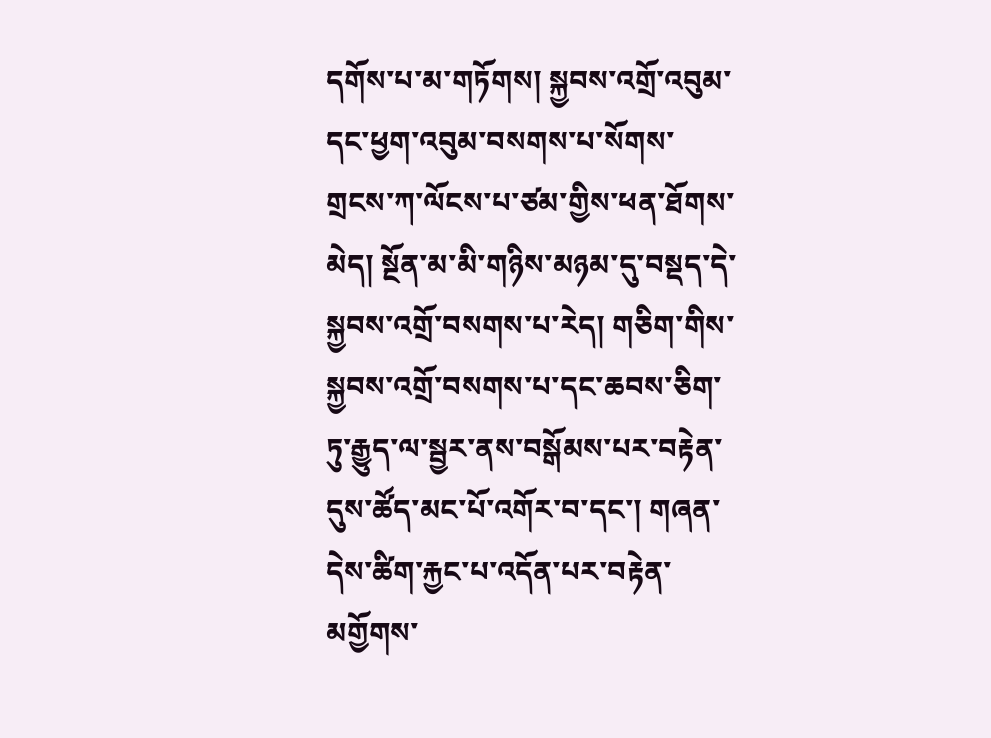དགོས་པ་མ་གཏོགས། སྐྱབས་འགྲོ་འབུམ་དང་ཕྱག་འབུམ་བསགས་པ་སོགས་གྲངས་ཀ་ལོངས་པ་ཙམ་གྱིས་ཕན་ཐོགས་མེད། སྔོན་མ་མི་གཉིས་མཉམ་དུ་བསྡད་དེ་སྐྱབས་འགྲོ་བསགས་པ་རེད། གཅིག་གིས་སྐྱབས་འགྲོ་བསགས་པ་དང་ཆབས་ཅིག་ཏུ་རྒྱུད་ལ་སྦྱར་ནས་བསྒོམས་པར་བརྟེན་དུས་ཚོད་མང་པོ་འགོར་བ་དང་། གཞན་དེས་ཚིག་རྐྱང་པ་འདོན་པར་བརྟེན་མགྱོགས་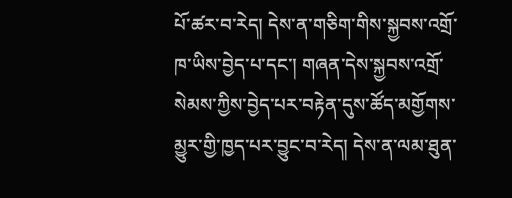པོ་ཚར་བ་རེད། དེས་ན་གཅིག་གིས་སྐྱབས་འགྲོ་ཁ་ཡིས་བྱེད་པ་དང་། གཞན་དེས་སྐྱབས་འགྲོ་སེམས་ཀྱིས་བྱེད་པར་བརྟེན་དུས་ཚོད་མགྱོགས་མྱུར་གྱི་ཁྱད་པར་བྱུང་བ་རེད། དེས་ན་ལམ་ཐུན་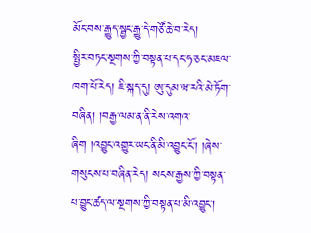མོང་བས་རྒྱུད་སྦྱང་རྒྱུ་དེ་གཙོ་ཆེ་བ་རེད།
སྤྱིར་བཏང་སྔགས་ཀྱི་བསྟན་པ་དང་ཧ་ཅང་མཇལ་ཁག་པོ་རེད། ཇི་སྐད་དུ། ཨུ་དུམ་ཝ་རའི་མེ་ཏོག་བཞིན། །བརྒྱ་ལམ་ན་ནི་རེས་འགའ་ཞིག །འབྱུང་འགྱུར་ཡང་ནི་མི་འབྱུང་ངོ་། །ཞེས་གསུངས་པ་བཞིན་རེད། སངས་རྒྱས་ཀྱི་བསྟན་པ་བྱུང་ཚད་ལ་སྔགས་ཀྱི་བསྟན་པ་མི་འབྱུང་།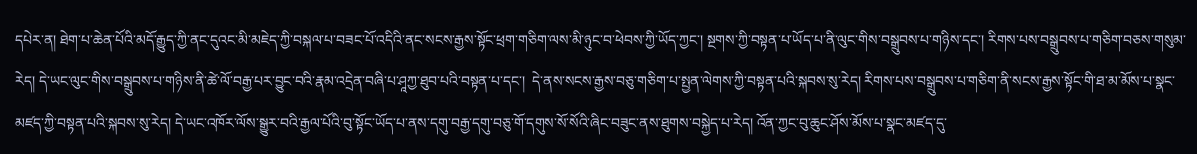དཔེར་ན། ཐེག་པ་ཆེན་པོའི་མདོ་རྒྱུད་ཀྱི་ནང་དུའང་མི་མཇེད་ཀྱི་བསྐལ་པ་བཟང་པོ་འདིའི་ནང་སངས་རྒྱས་སྟོང་ཕྲག་གཅིག་ལས་མི་ཉུང་བ་ཕེབས་ཀྱི་ཡོད་ཀྱང་། སྔགས་ཀྱི་བསྟན་པ་ཡོད་པ་ནི་ལུང་གིས་བསྒྲུབས་པ་གཉིས་དང་། རིགས་པས་བསྒྲུབས་པ་གཅིག་བཅས་གསུམ་རེད། དེ་ཡང་ལུང་གིས་བསྒྲུབས་པ་གཉིས་ནི་ཚེ་ལོ་བརྒྱ་པར་བྱུང་བའི་རྣམ་འདྲེན་བཞི་པ་ཤཱཀྱ་ཐུབ་པའི་བསྟན་པ་དང་།  དེ་ནས་སངས་རྒྱས་བཅུ་གཅིག་པ་སྤྱན་ལེགས་ཀྱི་བསྟན་པའི་སྐབས་སུ་རེད། རིགས་པས་བསྒྲུབས་པ་གཅིག་ནི་སངས་རྒྱས་སྟོང་གི་ཐ་མ་མོས་པ་སྣང་མཛད་ཀྱི་བསྟན་པའི་སྐབས་སུ་རེད། དེ་ཡང་འཁོར་ལོས་སྒྱུར་བའི་རྒྱལ་པོའི་བུ་སྟོང་ཡོད་པ་ནས་དགུ་བརྒྱ་དགུ་བཅུ་གོ་དགུས་སོ་སོའི་ཞིང་བཟུང་ནས་ཐུགས་བསྐྱེད་པ་རེད། འོན་ཀྱང་བུ་ཆུང་ཤོས་མོས་པ་སྣང་མཛད་དུ་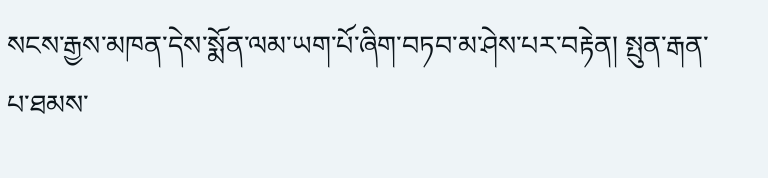སངས་རྒྱས་མཁན་དེས་སྨོན་ལམ་ཡག་པོ་ཞིག་བཏབ་མ་ཤེས་པར་བརྟེན། སྤུན་རྒན་པ་ཐམས་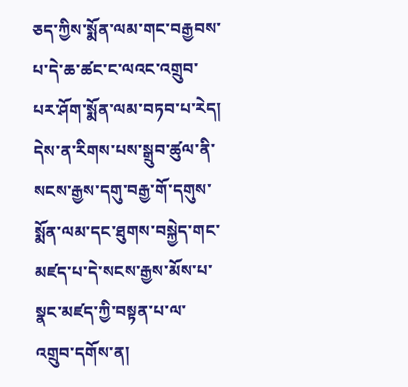ཅད་ཀྱིས་སྨོན་ལམ་གང་བརྒྱབས་པ་དེ་ཆ་ཚང་ང་ལའང་འགྲུབ་པར་ཤོག་སྨོན་ལམ་བཏབ་པ་རེད།  དེས་ན་རིགས་པས་སྒྲུབ་ཚུལ་ནི་སངས་རྒྱས་དགུ་བརྒྱ་གོ་དགུས་སྨོན་ལམ་དང་ཐུགས་བསྐྱེད་གང་མཛད་པ་དེ་སངས་རྒྱས་མོས་པ་སྣང་མཛད་ཀྱི་བསྟན་པ་ལ་འགྲུབ་དགོས་ན།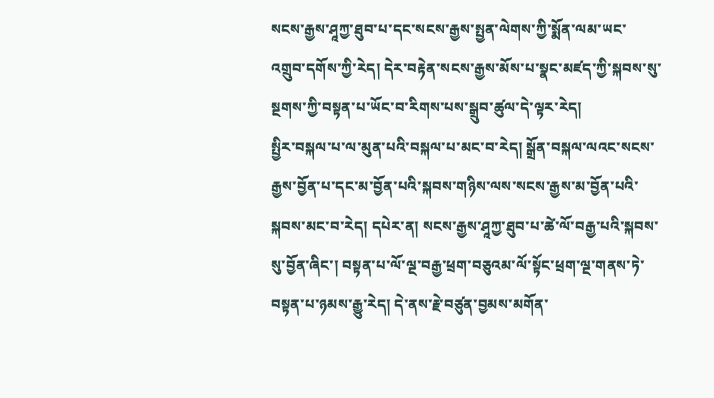སངས་རྒྱས་ཤཱཀྱ་ཐུབ་པ་དང་སངས་རྒྱས་སྤྱན་ལེགས་ཀྱི་སྨོན་ལམ་ཡང་འགྲུབ་དགོས་ཀྱི་རེད། དེར་བརྟེན་སངས་རྒྱས་མོས་པ་སྣང་མཛད་ཀྱི་སྐབས་སུ་སྔགས་ཀྱི་བསྟན་པ་ཡོང་བ་རིགས་པས་སྒྲུབ་ཚུལ་དེ་ལྟར་རེད།
སྤྱིར་བསྐལ་པ་ལ་མུན་པའི་བསྐལ་པ་མང་བ་རེད། སྒྲོན་བསྐལ་ལའང་སངས་རྒྱས་བྱོན་པ་དང་མ་བྱོན་པའི་སྐབས་གཉིས་ལས་སངས་རྒྱས་མ་བྱོན་པའི་སྐབས་མང་བ་རེད། དཔེར་ན། སངས་རྒྱས་ཤཱཀྱ་ཐུབ་པ་ཚེ་ལོ་བརྒྱ་པའི་སྐབས་སུ་བྱོན་ཞིང་། བསྟན་པ་ལོ་ལྔ་བརྒྱ་ཕྲག་བཅུའམ་ལོ་སྟོང་ཕྲག་ལྔ་གནས་ཏེ་བསྟན་པ་ཉམས་རྒྱུ་རེད། དེ་ནས་རྗེ་བཙུན་བྱམས་མགོན་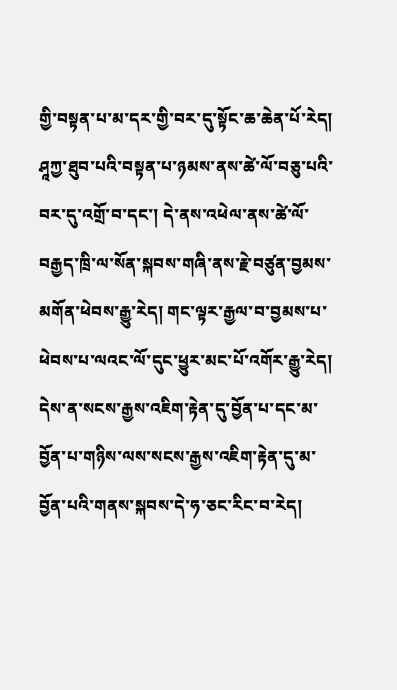གྱི་བསྟན་པ་མ་དར་གྱི་བར་དུ་སྟོང་ཆ་ཆེན་པོ་རེད། ཤཱཀྱ་ཐུབ་པའི་བསྟན་པ་ཉམས་ནས་ཚེ་ལོ་བཅུ་པའི་བར་དུ་འགྲོ་བ་དང་། དེ་ནས་འཕེལ་ནས་ཚེ་ལོ་བརྒྱད་ཁྲི་ལ་སོན་སྐབས་གཞི་ནས་རྗེ་བཙུན་བྱམས་མགོན་ཕེབས་རྒྱུ་རེད། གང་ལྟར་རྒྱལ་བ་བྱམས་པ་ཕེབས་པ་ལའང་ལོ་དུང་ཕྱུར་མང་པོ་འགོར་རྒྱུ་རེད། དེས་ན་སངས་རྒྱས་འཇིག་རྟེན་དུ་བྱོན་པ་དང་མ་བྱོན་པ་གཉིས་ལས་སངས་རྒྱས་འཇིག་རྟེན་དུ་མ་བྱོན་པའི་གནས་སྐབས་དེ་ཧ་ཅང་རིང་བ་རེད།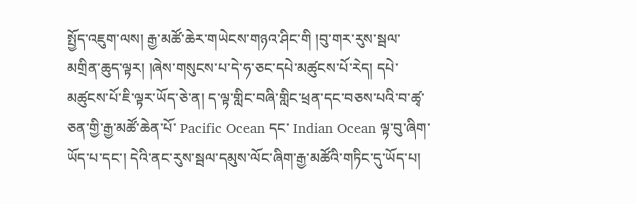སྤྱོད་འཇུག་ལས། རྒྱ་མཚོ་ཆེར་གཡེངས་གཉའ་ཤིང་གི །བུ་གར་རུས་སྦལ་མགྲིན་ཆུད་ལྟར། །ཞེས་གསུངས་པ་དེ་ཧ་ཅང་དཔེ་མཚུངས་པོ་རེད། དཔེ་མཚུངས་པོ་ཇི་ལྟར་ཡོད་ཅེ་ན། ད་ལྟ་གླིང་བཞི་གླིང་ཕྲན་དང་བཅས་པའི་བ་ཚྭ་ཅན་གྱི་རྒྱ་མཚོ་ཆེན་པོ་ Pacific Ocean དང་ Indian Ocean ལྟ་བུ་ཞིག་ཡོད་པ་དང་། དེའི་ནང་རུས་སྦལ་དམུས་ལོང་ཞིག་རྒྱ་མཚོའི་གཏིང་དུ་ཡོད་པ།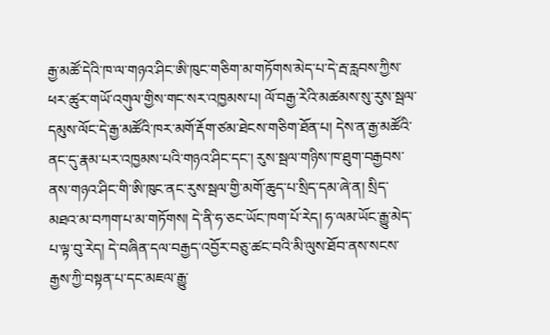རྒྱ་མཚོ་དེའི་ཁ་ལ་གཉའ་ཤིང་ཨི་ཁུང་གཅིག་མ་གཏོགས་མེད་པ་དེ་རྦ་རླབས་ཀྱིས་ཕར་ཚུར་གཡོ་འགུལ་གྱིས་གང་སར་འཁྱམས་པ། ལོ་བརྒྱ་རེའི་མཚམས་སུ་རུས་སྦལ་དམུས་ལོང་དེ་རྒྱ་མཚོའི་ཁར་མགོ་རྡོག་ཙམ་ཐེངས་གཅིག་ཐོན་པ། དེས་ན་རྒྱ་མཚོའི་ནང་དུ་རྣམ་པར་འཁྱམས་པའི་གཉའ་ཤིང་དང་། རུས་སྦལ་གཉིས་ཁ་ཐུག་བརྒྱབས་ནས་གཉའ་ཤིང་གི་ཨི་ཁུང་ནང་རུས་སྦལ་གྱི་མགོ་ཆུད་པ་སྲིད་དམ་ཞེ་ན། སྲིད་མཐའ་མ་བཀག་པ་མ་གཏོགས། དེ་ནི་ཧ་ཅང་ཡོང་ཁག་པོ་རེད། ཧ་ལམ་ཡོང་རྒྱུ་མེད་པ་ལྟ་བུ་རེད། དེ་བཞིན་དལ་བརྒྱད་འབྱོར་བཅུ་ཚང་བའི་མི་ལུས་ཐོབ་ནས་སངས་རྒྱས་ཀྱི་བསྟན་པ་དང་མཇལ་རྒྱུ་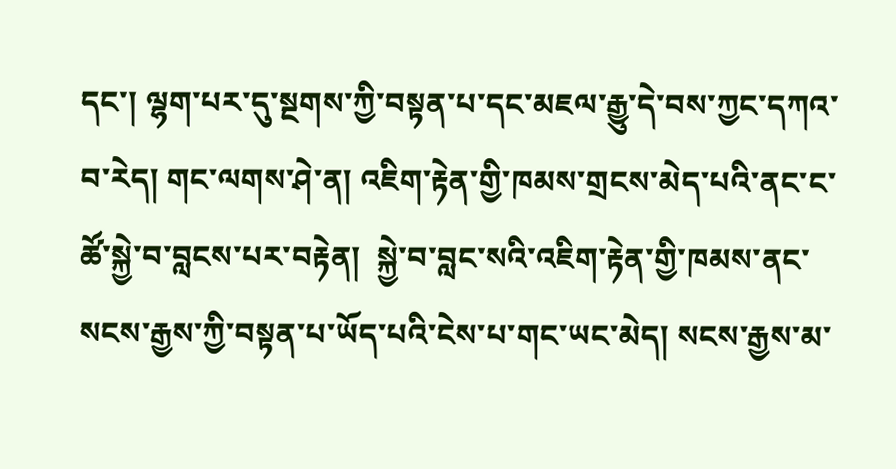དང་། ལྷག་པར་དུ་སྔགས་ཀྱི་བསྟན་པ་དང་མཇལ་རྒྱུ་དེ་བས་ཀྱང་དཀའ་བ་རེད། གང་ལགས་ཤེ་ན། འཇིག་རྟེན་གྱི་ཁམས་གྲངས་མེད་པའི་ནང་ང་ཚོ་སྐྱེ་བ་བླངས་པར་བརྟེན།  སྐྱེ་བ་བླང་སའི་འཇིག་རྟེན་གྱི་ཁམས་ནང་སངས་རྒྱས་ཀྱི་བསྟན་པ་ཡོད་པའི་ངེས་པ་གང་ཡང་མེད། སངས་རྒྱས་མ་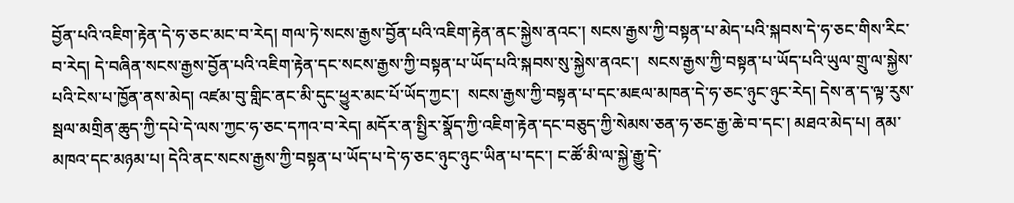བྱོན་པའི་འཇིག་རྟེན་དེ་ཧ་ཅང་མང་བ་རེད། གལ་ཏེ་སངས་རྒྱས་བྱོན་པའི་འཇིག་རྟེན་ནང་སྐྱེས་ནའང་། སངས་རྒྱས་ཀྱི་བསྟན་པ་མེད་པའི་སྐབས་དེ་ཧ་ཅང་གིས་རིང་བ་རེད། དེ་བཞིན་སངས་རྒྱས་བྱོན་པའི་འཇིག་རྟེན་དང་སངས་རྒྱས་ཀྱི་བསྟན་པ་ཡོད་པའི་སྐབས་སུ་སྐྱེས་ནའང་།  སངས་རྒྱས་ཀྱི་བསྟན་པ་ཡོད་པའི་ཡུལ་གྲུ་ལ་སྐྱེས་པའི་ངེས་པ་ཁྱོན་ནས་མེད། འཛམ་བུ་གླིང་ནང་མི་དུང་ཕྱུར་མང་པོ་ཡོད་ཀྱང་།  སངས་རྒྱས་ཀྱི་བསྟན་པ་དང་མཇལ་མཁན་དེ་ཧ་ཅང་ཉུང་ཉུང་རེད། དེས་ན་ད་ལྟ་རུས་སྦལ་མགྲིན་ཆུད་ཀྱི་དཔེ་དེ་ལས་ཀྱང་ཧ་ཅང་དཀའ་བ་རེད། མདོར་ན་སྤྱིར་སྣོད་ཀྱི་འཇིག་རྟེན་དང་བཅུད་ཀྱི་སེམས་ཅན་ཧ་ཅང་རྒྱ་ཆེ་བ་དང་། མཐའ་མེད་པ། ནམ་མཁའ་དང་མཉམ་པ། དེའི་ནང་སངས་རྒྱས་ཀྱི་བསྟན་པ་ཡོད་པ་དེ་ཧ་ཅང་ཉུང་ཉུང་ཡིན་པ་དང་། ང་ཚོ་མི་ལ་སྐྱེ་རྒྱུ་དེ་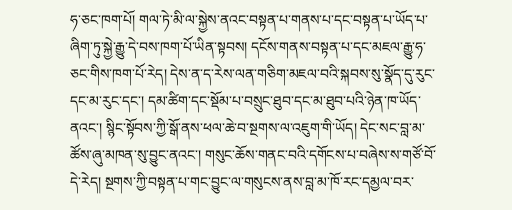ཧ་ཅང་ཁག་པོ། གལ་ཏེ་མི་ལ་སྐྱེས་ནའང་བསྟན་པ་གནས་པ་དང་བསྟན་པ་ཡོད་པ་ཞིག་ཏུ་སྐྱེ་རྒྱུ་དེ་བས་ཁག་པོ་ཡིན་སྟབས། དངོས་གནས་བསྟན་པ་དང་མཇལ་རྒྱུ་ཧ་ཅང་གིས་ཁག་པོ་རེད། དེས་ན་ད་རེས་ལན་གཅིག་མཇལ་བའི་སྐབས་སུ་སྣོད་དུ་རུང་དང་མ་རུང་དང་། དམ་ཚིག་དང་སྡོམ་པ་བསྲུང་ཐུབ་དང་མ་ཐུབ་པའི་ཉེན་ཁ་ཡོད་ནའང་། སྙིང་སྟོབས་ཀྱི་སྒོ་ནས་ཕལ་ཆེ་བ་སྔགས་ལ་འཇུག་གི་ཡོད། དེང་སང་བླ་མ་ཚོས་ཞུ་མཁན་སུ་བྱུང་ནའང་། གསུང་ཆོས་གནང་བའི་དགོངས་པ་བཞེས་ས་གཙོ་བོ་དེ་རེད། སྔགས་ཀྱི་བསྟན་པ་གང་བྱུང་ལ་གསུངས་ནས་བླ་མ་ཁོ་རང་དམྱལ་བར་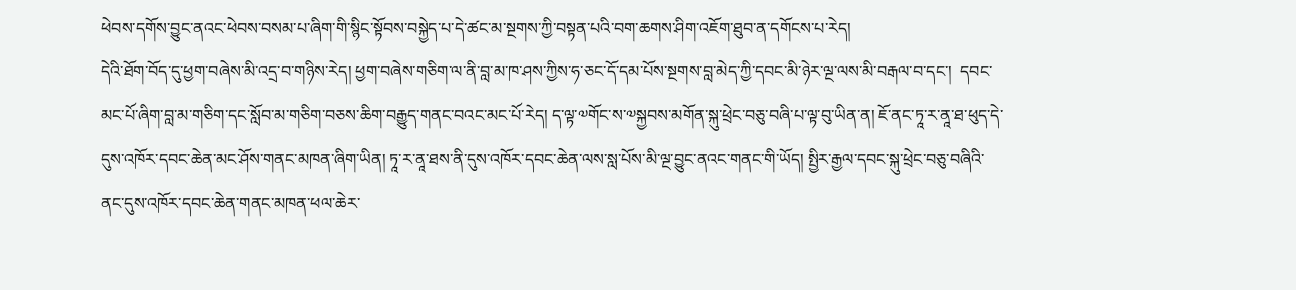ཕེབས་དགོས་བྱུང་ནའང་ཕེབས་བསམ་པ་ཞིག་གི་སྙིང་སྟོབས་བསྐྱེད་པ་དེ་ཚང་མ་སྔགས་ཀྱི་བསྟན་པའི་བག་ཆགས་ཤིག་འཇོག་ཐུབ་ན་དགོངས་པ་རེད།
དེའི་ཐོག་བོད་དུ་ཕྱག་བཞེས་མི་འདྲ་བ་གཉིས་རེད། ཕྱག་བཞེས་གཅིག་ལ་ནི་བླ་མ་ཁ་ཤས་ཀྱིས་ཧ་ཅང་དོ་དམ་པོས་སྔགས་བླ་མེད་ཀྱི་དབང་མི་ཉེར་ལྔ་ལས་མི་བརྒལ་བ་དང་།  དབང་མང་པོ་ཞིག་བླ་མ་གཅིག་དང་སློབ་མ་གཅིག་བཅས་ཆིག་བརྒྱུད་གནང་བའང་མང་པོ་རེད། ད་ལྟ་༧གོང་ས་༧སྐྱབས་མགོན་སྐུ་ཕྲེང་བཅུ་བཞི་པ་ལྟ་བུ་ཡིན་ན། ཇོ་ནང་ཏཱ་ར་ནཱ་ཐ་ཕུད་དེ་དུས་འཁོར་དབང་ཆེན་མང་ཤོས་གནང་མཁན་ཞིག་ཡིན། ཏཱ་ར་ནཱ་ཐས་ནི་དུས་འཁོར་དབང་ཆེན་ལས་སླ་པོས་མི་ལྔ་བྱུང་ནའང་གནང་གི་ཡོད། སྤྱིར་རྒྱལ་དབང་སྐུ་ཕྲེང་བཅུ་བཞིའི་ནང་དུས་འཁོར་དབང་ཆེན་གནང་མཁན་ཕལ་ཆེར་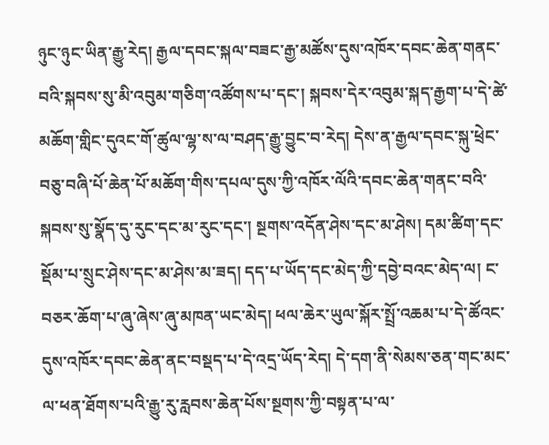ཉུང་ཉུང་ཡིན་རྒྱུ་རེད། རྒྱལ་དབང་སྐལ་བཟང་རྒྱ་མཚོས་དུས་འཁོར་དབང་ཆེན་གནང་བའི་སྐབས་སུ་མི་འབུམ་གཅིག་འཚོགས་པ་དང་། སྐབས་དེར་འབུམ་སྐད་རྒྱག་པ་དེ་ཚེ་མཆོག་གླིང་དུའང་གོ་ཚུལ་ལྷ་ས་ལ་བཤད་རྒྱུ་བྱུང་བ་རེད། དེས་ན་རྒྱལ་དབང་སྐུ་ཕྲེང་བཅུ་བཞི་པོ་ཆེན་པོ་མཆོག་གིས་དཔལ་དུས་ཀྱི་འཁོར་ལོའི་དབང་ཆེན་གནང་བའི་སྐབས་སུ་སྣོད་དུ་རུང་དང་མ་རུང་དང་། སྔགས་འདོན་ཤེས་དང་མ་ཤེས། དམ་ཚིག་དང་སྡོམ་པ་སྲུང་ཤེས་དང་མ་ཤེས་མ་ཟད། དད་པ་ཡོད་དང་མེད་ཀྱི་དབྱེ་བའང་མེད་ལ། ང་བཅར་ཆོག་པ་ཞུ་ཞེས་ཞུ་མཁན་ཡང་མེད། ཕལ་ཆེར་ཡུལ་སྐོར་སྤྲོ་འཆམ་པ་དེ་ཚོའང་དུས་འཁོར་དབང་ཆེན་ནང་བསྡད་པ་དེ་འདྲ་ཡོད་རེད། དེ་དག་ནི་སེམས་ཅན་གང་མང་ལ་ཕན་ཐོགས་པའི་རྒྱུ་རུ་རླབས་ཆེན་པོས་སྔགས་ཀྱི་བསྟན་པ་ལ་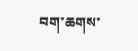བག་ཆགས་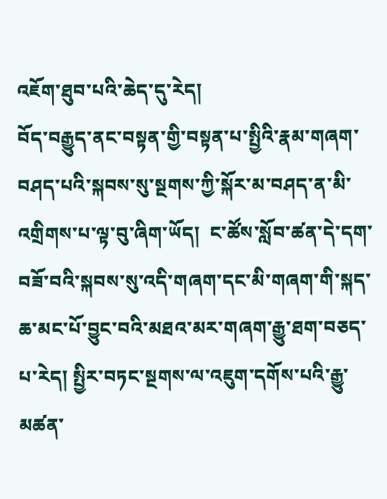འཇོག་ཐུབ་པའི་ཆེད་དུ་རེད།
བོད་བརྒྱུད་ནང་བསྟན་གྱི་བསྟན་པ་སྤྱིའི་རྣམ་གཞག་བཤད་པའི་སྐབས་སུ་སྔགས་ཀྱི་སྐོར་མ་བཤད་ན་མི་འགྲིགས་པ་ལྟ་བུ་ཞིག་ཡོད།  ང་ཚོས་སློབ་ཚན་དེ་དག་བཟོ་བའི་སྐབས་སུ་འདི་གཞག་དང་མི་གཞག་གི་སྐད་ཆ་མང་པོ་བྱུང་བའི་མཐའ་མར་གཞག་རྒྱུ་ཐག་བཅད་པ་རེད། སྤྱིར་བཏང་སྔགས་ལ་འཇུག་དགོས་པའི་རྒྱུ་མཚན་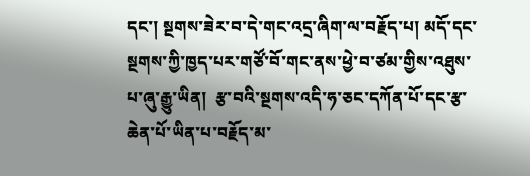དང་། སྔགས་ཟེར་བ་དེ་གང་འདྲ་ཞིག་ལ་བརྗོད་པ། མདོ་དང་སྔགས་ཀྱི་ཁྱད་པར་གཙོ་བོ་གང་ནས་ཕྱེ་བ་ཙམ་གྱིས་འཐུས་པ་ཞུ་རྒྱུ་ཡིན།  རྩ་བའི་སྔགས་འདི་ཧ་ཅང་དཀོན་པོ་དང་རྩ་ཆེན་པོ་ཡིན་པ་བརྗོད་མ་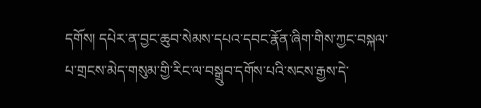དགོས། དཔེར་ན་བྱང་ཆུབ་སེམས་དཔའ་དབང་རྣོན་ཞིག་གིས་ཀྱང་བསྐལ་པ་གྲངས་མེད་གསུམ་གྱི་རིང་ལ་བསྒྲུབ་དགོས་པའི་སངས་རྒྱས་དེ་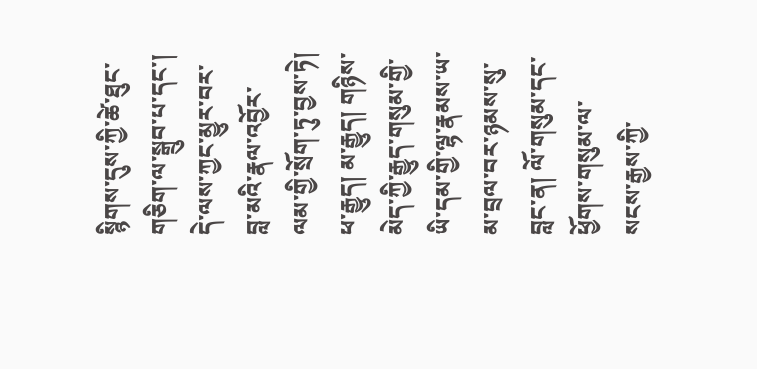སྙིགས་དུས་ཀྱི་ཚེ་ཐུང་གཅིག་ལ་སྒྲུབ་པ་དང་།  དེ་ལས་ཀྱང་མྱུར་བར་བླ་མའི་རྣལ་འབྱོར་ལམ་གྱི་སྲོག་ཏུ་བྱས་ཏེ། ཕ་རྒྱུད། མ་རྒྱུད། གཉིས་མེད་ཀྱི་རྒྱུད་གསུམ་གྱི་ཡི་དམ་གྱི་ལྷ་རྣམས་ཡ་མ་བྲལ་བར་ཉམས་སུ་བླང་ན། ལོ་གསུམ་དང་ཕྱོགས་གསུམ་ལ་སངས་རྒྱས་ཀྱི་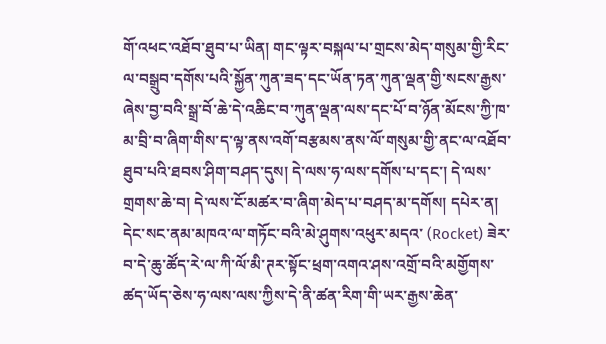གོ་འཕང་འཐོབ་ཐུབ་པ་ཡིན། གང་ལྟར་བསྐལ་པ་གྲངས་མེད་གསུམ་གྱི་རིང་ལ་བསྒྲུབ་དགོས་པའི་སྐྱོན་ཀུན་ཟད་དང་ཡོན་ཏན་ཀུན་ལྡན་གྱི་སངས་རྒྱས་ཞེས་བྱ་བའི་སྒྲ་བོ་ཆེ་དེ་འཆིང་བ་ཀུན་ལྡན་ལས་དང་པོ་བ་ཉོན་མོངས་ཀྱི་ཁ་མ་བྲི་བ་ཞིག་གིས་ད་ལྟ་ནས་འགོ་བརྩམས་ནས་ལོ་གསུམ་གྱི་ནང་ལ་འཐོབ་ཐུབ་པའི་ཐབས་ཤིག་བཤད་དུས། དེ་ལས་ཧ་ལས་དགོས་པ་དང་། དེ་ལས་གྲགས་ཆེ་བ། དེ་ལས་ངོ་མཚར་བ་ཞིག་མེད་པ་བཤད་མ་དགོས། དཔེར་ན། དེང་སང་ནམ་མཁའ་ལ་གཏོང་བའི་མེ་ཤུགས་འཕུར་མདའ་ (Rocket) ཟེར་བ་དེ་ཆུ་ཚོད་རེ་ལ་ཀི་ལོ་མི་ཊར་སྟོང་ཕྲག་འགའ་ཤས་འགྲོ་བའི་མགྱོགས་ཚད་ཡོད་ཅེས་ཧ་ལས་ལས་ཀྱིས་དེ་ནི་ཚན་རིག་གི་ཡར་རྒྱས་ཆེན་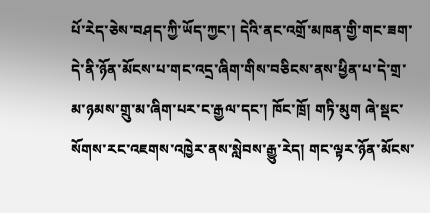པོ་རེད་ཅེས་བཤད་ཀྱི་ཡོད་ཀྱང་། དེའི་ནང་འགྲོ་མཁན་གྱི་གང་ཟག་དེ་ནི་ཉོན་མོངས་པ་གང་འདྲ་ཞིག་གིས་བཅིངས་ནས་ཕྱིན་པ་དེ་གྲ་མ་ཉམས་གྲུ་མ་ཞིག་པར་ང་རྒྱལ་དང་། ཁོང་ཁྲོ། གཏི་མུག ཞེ་སྡང་སོགས་རང་འཇགས་འཁྱེར་ནས་སླེབས་རྒྱུ་རེད། གང་ལྟར་ཉོན་མོངས་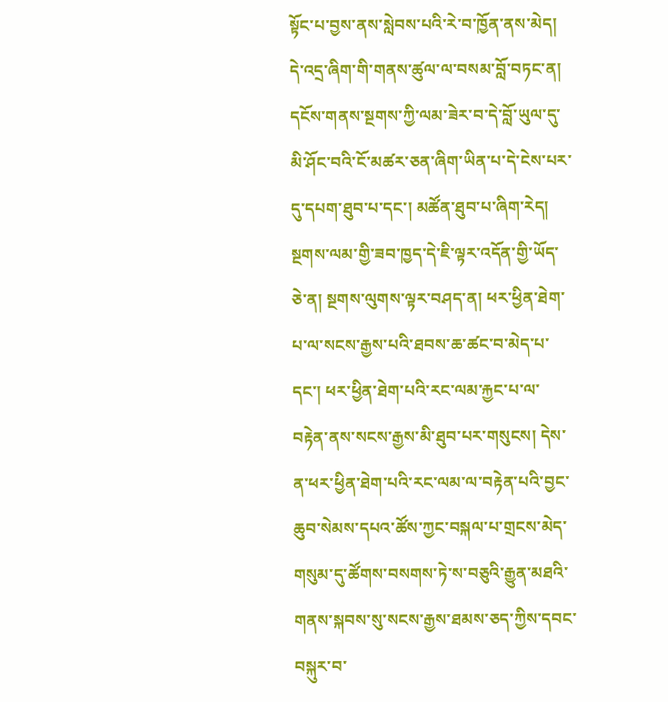སྟོང་པ་བྱས་ནས་སླེབས་པའི་རེ་བ་ཁྱོན་ནས་མེད། དེ་འདྲ་ཞིག་གི་གནས་ཚུལ་ལ་བསམ་བློ་བཏང་ན། དངོས་གནས་སྔགས་ཀྱི་ལམ་ཟེར་བ་དེ་བློ་ཡུལ་དུ་མི་ཤོང་བའི་ངོ་མཚར་ཅན་ཞིག་ཡིན་པ་དེ་ངེས་པར་དུ་དཔག་ཐུབ་པ་དང་། མཚོན་ཐུབ་པ་ཞིག་རེད།
སྔགས་ལམ་གྱི་ཟབ་ཁྱད་དེ་ཇི་ལྟར་འདོན་གྱི་ཡོད་ཅེ་ན། སྔགས་ལུགས་ལྟར་བཤད་ན། ཕར་ཕྱིན་ཐེག་པ་ལ་སངས་རྒྱས་པའི་ཐབས་ཆ་ཚང་བ་མེད་པ་དང་། ཕར་ཕྱིན་ཐེག་པའི་རང་ལམ་རྐྱང་པ་ལ་བརྟེན་ནས་སངས་རྒྱས་མི་ཐུབ་པར་གསུངས། དེས་ན་ཕར་ཕྱིན་ཐེག་པའི་རང་ལམ་ལ་བརྟེན་པའི་བྱང་ཆུབ་སེམས་དཔའ་ཚོས་ཀྱང་བསྐལ་པ་གྲངས་མེད་གསུམ་དུ་ཚོགས་བསགས་ཏེ་ས་བཅུའི་རྒྱུན་མཐའི་གནས་སྐབས་སུ་སངས་རྒྱས་ཐམས་ཅད་ཀྱིས་དབང་བསྐུར་བ་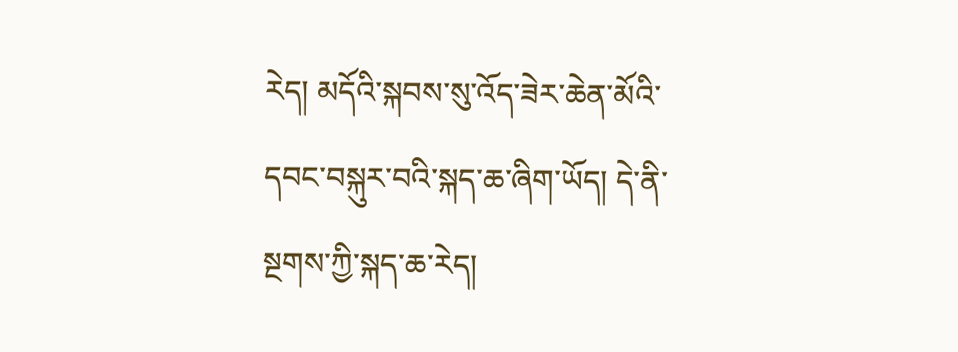རེད། མདོའི་སྐབས་སུ་འོད་ཟེར་ཆེན་མོའི་དབང་བསྐུར་བའི་སྐད་ཆ་ཞིག་ཡོད། དེ་ནི་སྔགས་ཀྱི་སྐད་ཆ་རེད།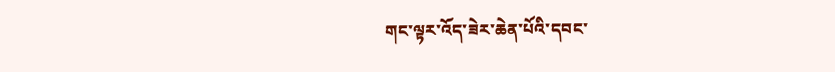གང་ལྟར་འོད་ཟེར་ཆེན་པོའི་དབང་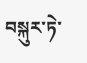བསྐུར་ཏེ་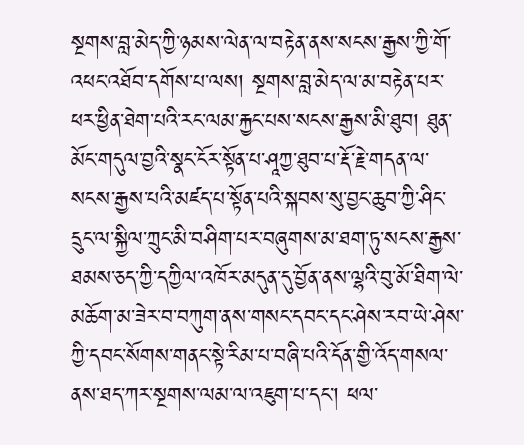སྔགས་བླ་མེད་ཀྱི་ཉམས་ལེན་ལ་བརྟེན་ནས་སངས་རྒྱས་ཀྱི་གོ་འཕང་འཐོབ་དགོས་པ་ལས། སྔགས་བླ་མེད་ལ་མ་བརྟེན་པར་ཕར་ཕྱིན་ཐེག་པའི་རང་ལམ་རྐྱང་པས་སངས་རྒྱས་མི་ཐུབ། ཐུན་མོང་གདུལ་བྱའི་སྣང་ངོར་སྟོན་པ་ཤཱཀྱ་ཐུབ་པ་རྡོ་རྗེ་གདན་ལ་སངས་རྒྱས་པའི་མཛད་པ་སྟོན་པའི་སྐབས་སུ་བྱང་ཆུབ་ཀྱི་ཤིང་དྲུང་ལ་སྐྱིལ་ཀྲུང་མི་བཤིག་པར་བཞུགས་མ་ཐག་ཏུ་སངས་རྒྱས་ཐམས་ཅད་ཀྱི་དཀྱིལ་འཁོར་མདུན་དུ་བྱོན་ནས་ལྷའི་བུ་མོ་ཐིག་ལེ་མཆོག་མ་ཟེར་བ་བཀུག་ནས་གསང་དབང་དང་ཤེས་རབ་ཡེ་ཤེས་ཀྱི་དབང་སོགས་གནང་སྟེ་རིམ་པ་བཞི་པའི་དོན་གྱི་འོད་གསལ་ནས་ཐད་ཀར་སྔགས་ལམ་ལ་འཇུག་པ་དང་། ཕལ་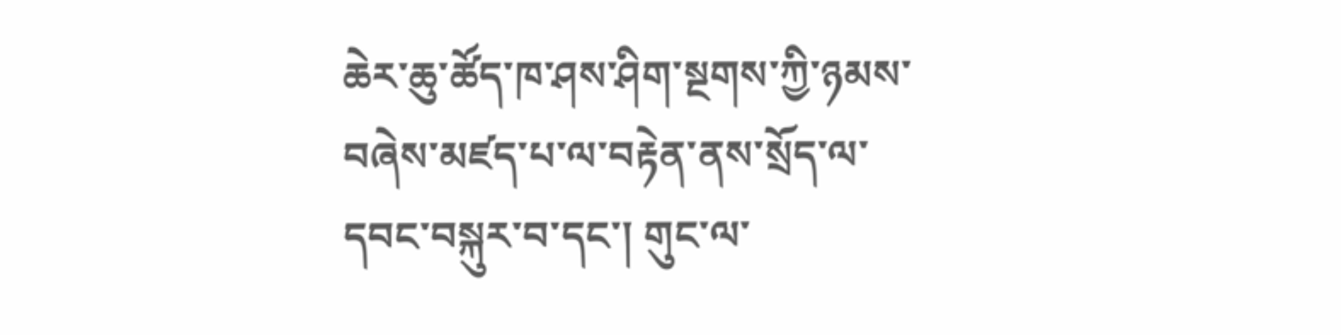ཆེར་ཆུ་ཚོད་ཁ་ཤས་ཤིག་སྔགས་ཀྱི་ཉམས་བཞེས་མཛད་པ་ལ་བརྟེན་ནས་སྲོད་ལ་དབང་བསྐུར་བ་དང་། གུང་ལ་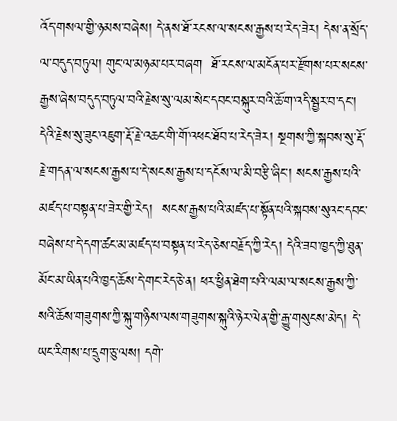འོད་གསལ་གྱི་ཉམས་བཞེས། དེ་ནས་ཐོ་རངས་ལ་སངས་རྒྱས་པ་རེད་ཟེར། དེས་ན་སྲོད་ལ་བདུད་བཏུལ། གུང་ལ་མཉམ་པར་བཞག  ཐོ་རངས་ལ་མངོན་པར་རྫོགས་པར་སངས་རྒྱས་ཞེས་བདུད་བཏུལ་བའི་རྗེས་སུ་ལམ་སེང་དབང་བསྐུར་བའི་ཆོ་ག་འདི་སྦྱར་བ་དང་། དེའི་རྗེས་སུ་ཟུང་འཇུག་རྡོ་རྗེ་འཆང་གི་གོ་འཕང་ཐོབ་པ་རེད་ཟེར། སྔགས་ཀྱི་སྐབས་སུ་རྡོ་རྗེ་གདན་ལ་སངས་རྒྱས་པ་དེ་སངས་རྒྱས་པ་དངོས་ལ་མི་བརྩི་ཞིང་། སངས་རྒྱས་པའི་མཛད་པ་བསྟན་པ་ཟེར་གྱི་རེད།  སངས་རྒྱས་པའི་མཛད་པ་སྟོན་པའི་སྐབས་སུའང་དབང་བཞེས་པ་དེ་དག་ཚང་མ་མཛད་པ་བསྟན་པ་རེད་ཅེས་བརྗོད་ཀྱི་རེད། དེའི་ཟབ་ཁྱད་ཀྱི་ཐུན་མོང་མ་ཡིན་པའི་ཁྱད་ཆོས་དེ་གང་རེད་ཅེ་ན། ཕར་ཕྱིན་ཐེག་པའི་ལམ་ལ་སངས་རྒྱས་ཀྱི་སའི་ཆོས་གཟུགས་ཀྱི་སྐུ་གཉིས་ལས་གཟུགས་སྐུའི་ཉེར་ལེན་གྱི་རྒྱུ་གསུངས་མེད། དེ་ཡང་རིགས་པ་དྲུག་ཅུ་ལས། དགེ་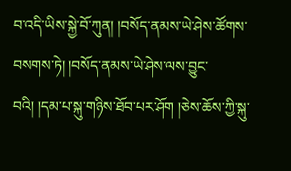བ་འདི་ཡིས་སྐྱེ་བོ་ཀུན། །བསོད་ནམས་ཡེ་ཤེས་ཚོགས་བསགས་ཏེ། །བསོད་ནམས་ཡེ་ཤེས་ལས་བྱུང་བའི། །དམ་པ་སྐུ་གཉིས་ཐོབ་པར་ཤོག །ཅེས་ཆོས་ཀྱི་སྐུ་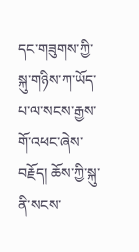དང་གཟུགས་ཀྱི་སྐུ་གཉིས་ཀ་ཡོད་པ་ལ་སངས་རྒྱས་གོ་འཕང་ཞེས་བརྗོད། ཆོས་ཀྱི་སྐུ་ནི་སངས་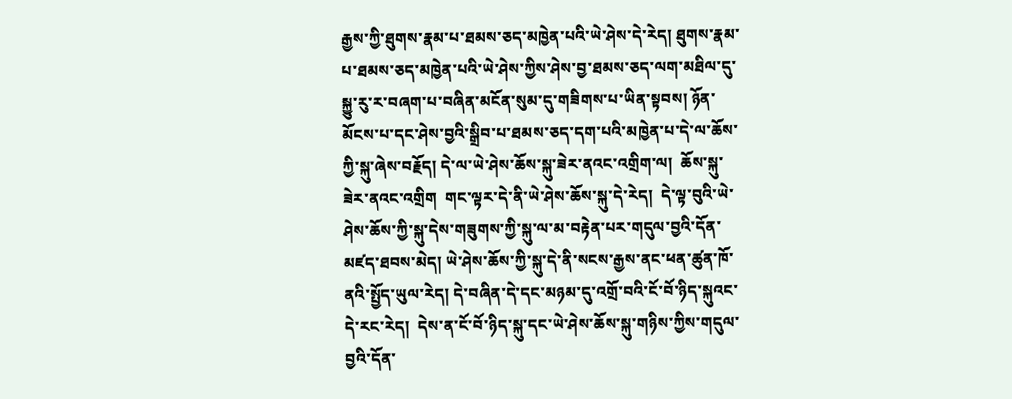རྒྱས་ཀྱི་ཐུགས་རྣམ་པ་ཐམས་ཅད་མཁྱེན་པའི་ཡེ་ཤེས་དེ་རེད། ཐུགས་རྣམ་པ་ཐམས་ཅད་མཁྱེན་པའི་ཡེ་ཤེས་ཀྱིས་ཤེས་བྱ་ཐམས་ཅད་ལག་མཐིལ་དུ་སྐྱུ་རུ་ར་བཞག་པ་བཞིན་མངོན་སུམ་དུ་གཟིགས་པ་ཡིན་སྟབས། ཉོན་མོངས་པ་དང་ཤེས་བྱའི་སྒྲིབ་པ་ཐམས་ཅད་དག་པའི་མཁྱེན་པ་དེ་ལ་ཆོས་ཀྱི་སྐུ་ཞེས་བརྗོད། དེ་ལ་ཡེ་ཤེས་ཆོས་སྐུ་ཟེར་ནའང་འགྲིག་ལ།  ཆོས་སྐུ་ཟེར་ནའང་འགྲིག  གང་ལྟར་དེ་ནི་ཡེ་ཤེས་ཆོས་སྐུ་དེ་རེད།  དེ་ལྟ་བུའི་ཡེ་ཤེས་ཆོས་ཀྱི་སྐུ་དེས་གཟུགས་ཀྱི་སྐུ་ལ་མ་བརྟེན་པར་གདུལ་བྱའི་དོན་མཛད་ཐབས་མེད། ཡེ་ཤེས་ཆོས་ཀྱི་སྐུ་དེ་ནི་སངས་རྒྱས་ནང་ཕན་ཚུན་ཁོ་ནའི་སྤྱོད་ཡུལ་རེད། དེ་བཞིན་དེ་དང་མཉམ་དུ་འགྲོ་བའི་ངོ་བོ་ཉིད་སྐུའང་དེ་རང་རེད།  དེས་ན་ངོ་བོ་ཉིད་སྐུ་དང་ཡེ་ཤེས་ཆོས་སྐུ་གཉིས་ཀྱིས་གདུལ་བྱའི་དོན་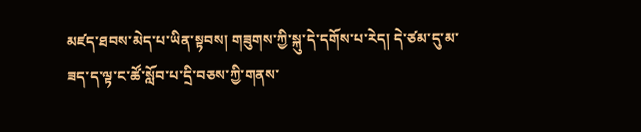མཛད་ཐབས་མེད་པ་ཡིན་སྟབས། གཟུགས་ཀྱི་སྐུ་དེ་དགོས་པ་རེད། དེ་ཙམ་དུ་མ་ཟད་ད་ལྟ་ང་ཚོ་སློབ་པ་དྲི་བཅས་ཀྱི་གནས་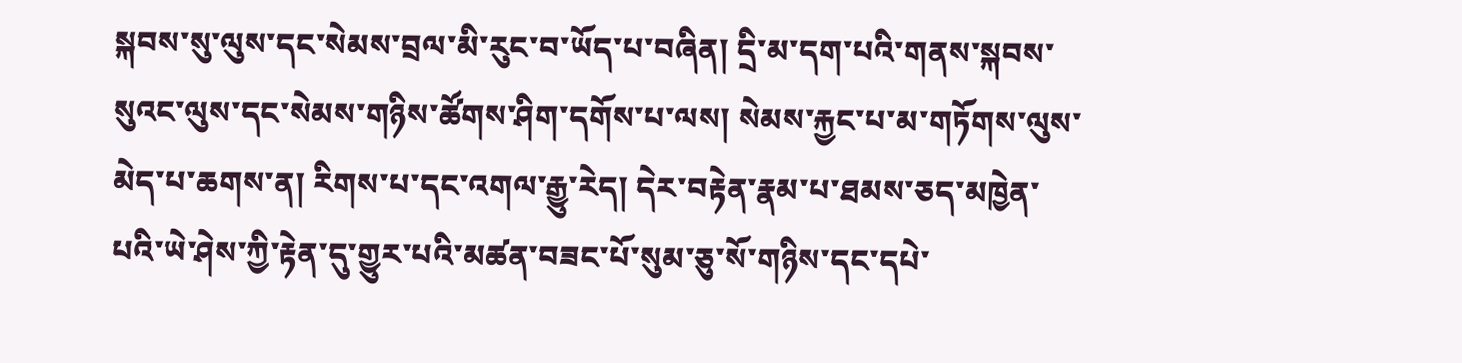སྐབས་སུ་ལུས་དང་སེམས་བྲལ་མི་རུང་བ་ཡོད་པ་བཞིན། དྲི་མ་དག་པའི་གནས་སྐབས་སུའང་ལུས་དང་སེམས་གཉིས་ཚོགས་ཤིག་དགོས་པ་ལས། སེམས་རྐྱང་པ་མ་གཏོགས་ལུས་མེད་པ་ཆགས་ན། རིགས་པ་དང་འགལ་རྒྱུ་རེད། དེར་བརྟེན་རྣམ་པ་ཐམས་ཅད་མཁྱེན་པའི་ཡེ་ཤེས་ཀྱི་རྟེན་དུ་གྱུར་པའི་མཚན་བཟང་པོ་སུམ་ཅུ་སོ་གཉིས་དང་དཔེ་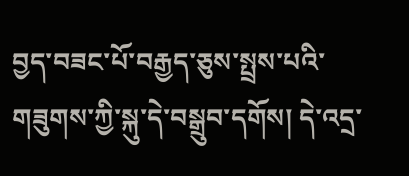བྱད་བཟང་པོ་བརྒྱད་ཅུས་སྤྲས་པའི་གཟུགས་ཀྱི་སྐུ་དེ་བསྒྲུབ་དགོས། དེ་འདྲ་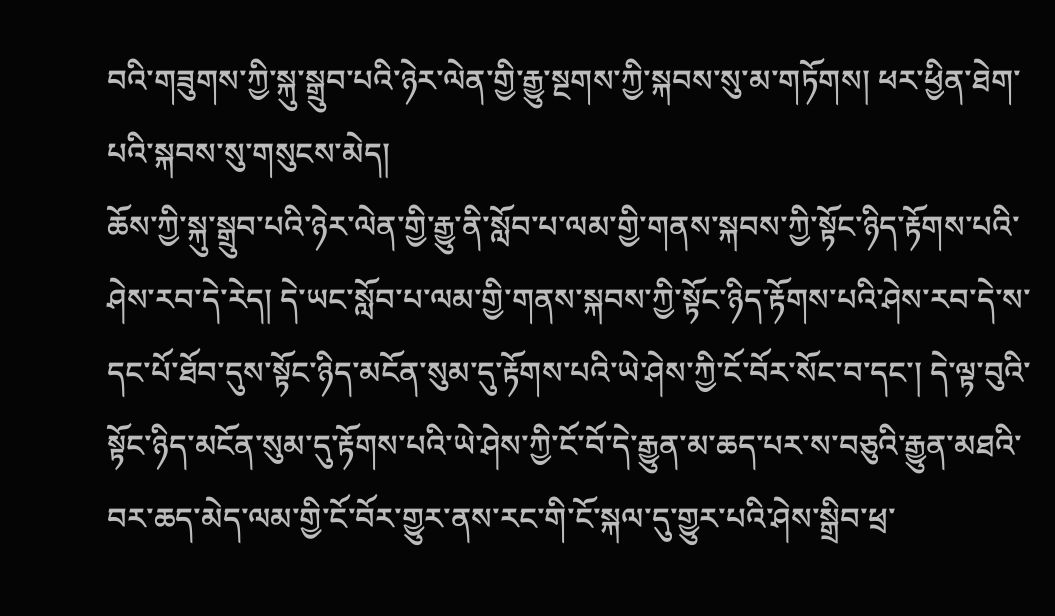བའི་གཟུགས་ཀྱི་སྐུ་སྒྲུབ་པའི་ཉེར་ལེན་གྱི་རྒྱུ་སྔགས་ཀྱི་སྐབས་སུ་མ་གཏོགས། ཕར་ཕྱིན་ཐེག་པའི་སྐབས་སུ་གསུངས་མེད།
ཆོས་ཀྱི་སྐུ་སྒྲུབ་པའི་ཉེར་ལེན་གྱི་རྒྱུ་ནི་སློབ་པ་ལམ་གྱི་གནས་སྐབས་ཀྱི་སྟོང་ཉིད་རྟོགས་པའི་ཤེས་རབ་དེ་རེད། དེ་ཡང་སློབ་པ་ལམ་གྱི་གནས་སྐབས་ཀྱི་སྟོང་ཉིད་རྟོགས་པའི་ཤེས་རབ་དེ་ས་དང་པོ་ཐོབ་དུས་སྟོང་ཉིད་མངོན་སུམ་དུ་རྟོགས་པའི་ཡེ་ཤེས་ཀྱི་ངོ་བོར་སོང་བ་དང་། དེ་ལྟ་བུའི་སྟོང་ཉིད་མངོན་སུམ་དུ་རྟོགས་པའི་ཡེ་ཤེས་ཀྱི་ངོ་བོ་དེ་རྒྱུན་མ་ཆད་པར་ས་བཅུའི་རྒྱུན་མཐའི་བར་ཆད་མེད་ལམ་གྱི་ངོ་བོར་གྱུར་ནས་རང་གི་ངོ་སྐལ་དུ་གྱུར་པའི་ཤེས་སྒྲིབ་ཕྲ་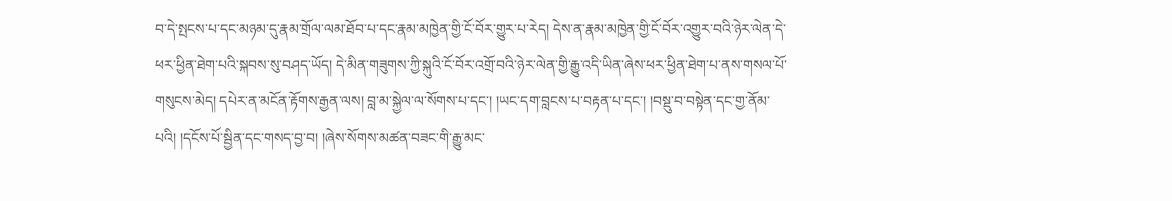བ་དེ་སྤངས་པ་དང་མཉམ་དུ་རྣམ་གྲོལ་ལམ་ཐོབ་པ་དང་རྣམ་མཁྱེན་གྱི་ངོ་བོར་གྱུར་པ་རེད། དེས་ན་རྣམ་མཁྱེན་གྱི་ངོ་བོར་འགྱུར་བའི་ཉེར་ལེན་དེ་ཕར་ཕྱིན་ཐེག་པའི་སྐབས་སུ་བཤད་ཡོད། དེ་མིན་གཟུགས་ཀྱི་སྐུའི་ངོ་བོར་འགྲོ་བའི་ཉེར་ལེན་གྱི་རྒྱུ་འདི་ཡིན་ཞེས་ཕར་ཕྱིན་ཐེག་པ་ནས་གསལ་པོ་གསུངས་མེད། དཔེར་ན་མངོན་རྟོགས་རྒྱན་ལས། བླ་མ་སྐྱེལ་ལ་སོགས་པ་དང་། །ཡང་དག་བླངས་པ་བརྟན་པ་དང་། །བསྡུ་བ་བསྟེན་དང་གྱ་ནོམ་པའི། །དངོས་པོ་སྦྱིན་དང་གསད་བྱ་བ། །ཞེས་སོགས་མཚན་བཟང་གི་རྒྱུ་མང་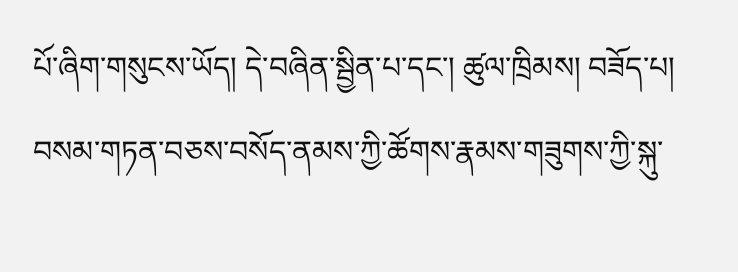པོ་ཞིག་གསུངས་ཡོད། དེ་བཞིན་སྦྱིན་པ་དང་། ཚུལ་ཁྲིམས། བཟོད་པ། བསམ་གཏན་བཅས་བསོད་ནམས་ཀྱི་ཚོགས་རྣམས་གཟུགས་ཀྱི་སྐུ་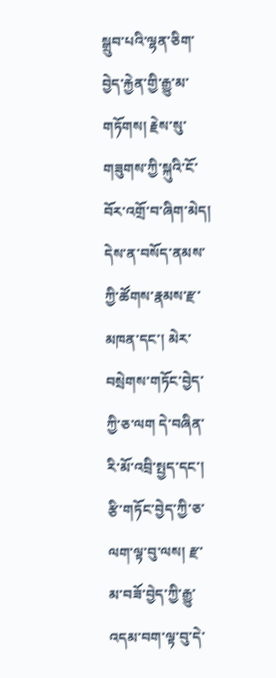སྒྲུབ་པའི་ལྷན་ཅིག་བྱེད་རྐྱེན་གྱི་རྒྱུ་མ་གཏོགས། རྗེས་སུ་གཟུགས་ཀྱི་སྐུའི་ངོ་བོར་འགྲོ་བ་ཞིག་མེད། དེས་ན་བསོད་ནམས་ཀྱི་ཚོགས་རྣམས་རྫ་མཁན་དང་། མེར་བསྲེགས་གཏོང་བྱེད་ཀྱི་ཅ་ལག དེ་བཞིན་རི་མོ་འབྲི་སྤྱད་དང་། རྩི་གཏོང་བྱེད་ཀྱི་ཅ་ལག་ལྟ་བུ་ལས། རྫ་མ་བཟོ་བྱེད་ཀྱི་རྒྱུ་འདམ་བག་ལྟ་བུ་དེ་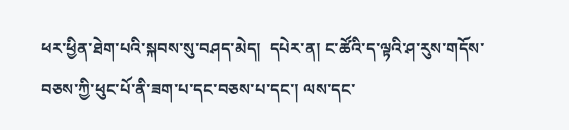ཕར་ཕྱིན་ཐེག་པའི་སྐབས་སུ་བཤད་མེད།  དཔེར་ན། ང་ཚོའི་ད་ལྟའི་ཤ་རུས་གདོས་བཅས་ཀྱི་ཕུང་པོ་ནི་ཟག་པ་དང་བཅས་པ་དང་། ལས་དང་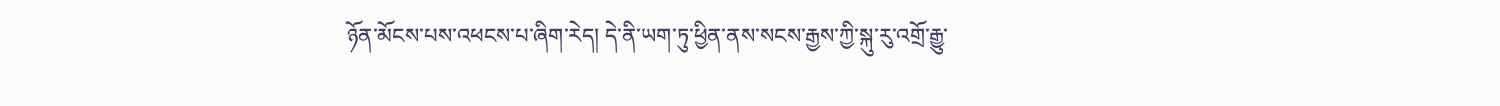ཉོན་མོངས་པས་འཕངས་པ་ཞིག་རེད། དེ་ནི་ཡག་ཏུ་ཕྱིན་ནས་སངས་རྒྱས་ཀྱི་སྐུ་རུ་འགྲོ་རྒྱུ་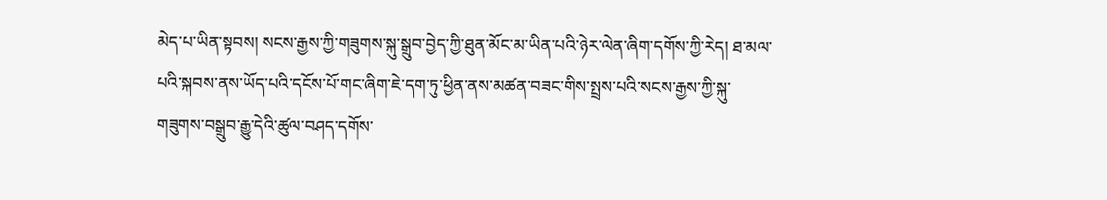མེད་པ་ཡིན་སྟབས། སངས་རྒྱས་ཀྱི་གཟུགས་སྐུ་སྒྲུབ་བྱེད་ཀྱི་ཐུན་མོང་མ་ཡིན་པའི་ཉེར་ལེན་ཞིག་དགོས་ཀྱི་རེད། ཐ་མལ་པའི་སྐབས་ནས་ཡོད་པའི་དངོས་པོ་གང་ཞིག་ཇེ་དག་ཏུ་ཕྱིན་ནས་མཚན་བཟང་གིས་སྤྲས་པའི་སངས་རྒྱས་ཀྱི་སྐུ་གཟུགས་བསྒྲུབ་རྒྱུ་དེའི་ཚུལ་བཤད་དགོས་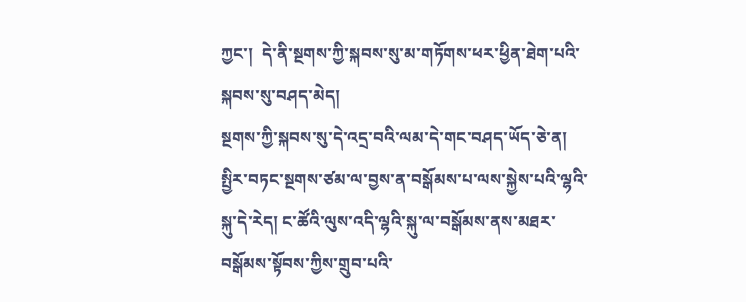ཀྱང་།  དེ་ནི་སྔགས་ཀྱི་སྐབས་སུ་མ་གཏོགས་ཕར་ཕྱིན་ཐེག་པའི་སྐབས་སུ་བཤད་མེད།
སྔགས་ཀྱི་སྐབས་སུ་དེ་འདྲ་བའི་ལམ་དེ་གང་བཤད་ཡོད་ཅེ་ན། སྤྱིར་བཏང་སྔགས་ཙམ་ལ་བྱས་ན་བསྒོམས་པ་ལས་སྐྱེས་པའི་ལྷའི་སྐུ་དེ་རེད། ང་ཚོའི་ལུས་འདི་ལྷའི་སྐུ་ལ་བསྒོམས་ནས་མཐར་བསྒོམས་སྟོབས་ཀྱིས་གྲུབ་པའི་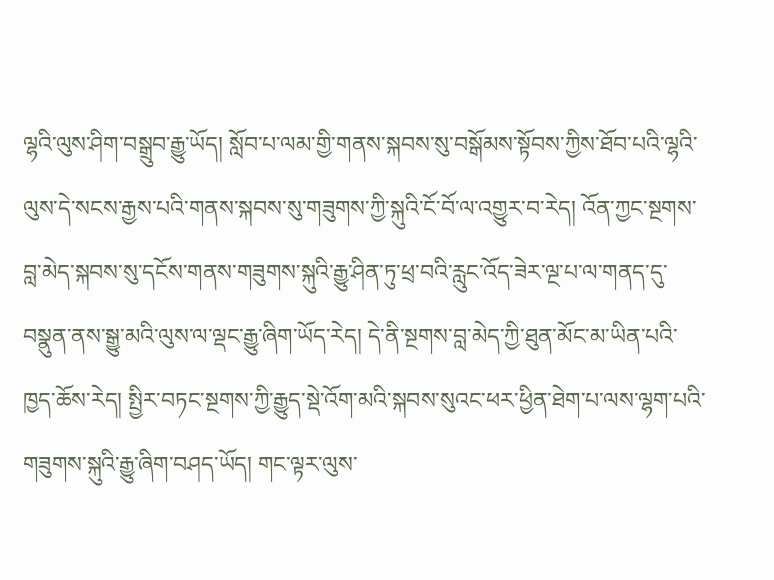ལྷའི་ལུས་ཤིག་བསྒྲུབ་རྒྱུ་ཡོད། སློབ་པ་ལམ་གྱི་གནས་སྐབས་སུ་བསྒོམས་སྟོབས་ཀྱིས་ཐོབ་པའི་ལྷའི་ལུས་དེ་སངས་རྒྱས་པའི་གནས་སྐབས་སུ་གཟུགས་ཀྱི་སྐུའི་ངོ་བོ་ལ་འགྱུར་བ་རེད། འོན་ཀྱང་སྔགས་བླ་མེད་སྐབས་སུ་དངོས་གནས་གཟུགས་སྐུའི་རྒྱུ་ཤིན་ཏུ་ཕྲ་བའི་རླུང་འོད་ཟེར་ལྔ་པ་ལ་གནད་དུ་བསྣུན་ནས་སྒྱུ་མའི་ལུས་ལ་ལྡང་རྒྱུ་ཞིག་ཡོད་རེད། དེ་ནི་སྔགས་བླ་མེད་ཀྱི་ཐུན་མོང་མ་ཡིན་པའི་ཁྱད་ཆོས་རེད། སྤྱིར་བཏང་སྔགས་ཀྱི་རྒྱུད་སྡེ་འོག་མའི་སྐབས་སུའང་ཕར་ཕྱིན་ཐེག་པ་ལས་ལྷག་པའི་གཟུགས་སྐུའི་རྒྱུ་ཞིག་བཤད་ཡོད། གང་ལྟར་ལུས་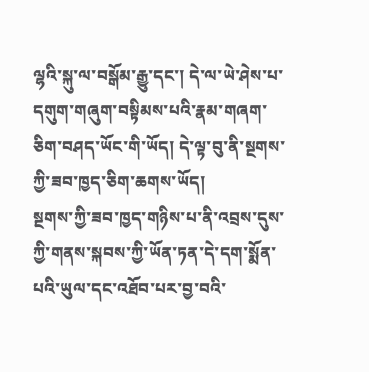ལྷའི་སྐུ་ལ་བསྒོམ་རྒྱུ་དང་། དེ་ལ་ཡེ་ཤེས་པ་དགུག་གཞུག་བསྟིམས་པའི་རྣམ་གཞག་ཅིག་བཤད་ཡོང་གི་ཡོད། དེ་ལྟ་བུ་ནི་སྔགས་ཀྱི་ཟབ་ཁྱད་ཅིག་ཆགས་ཡོད།
སྔགས་ཀྱི་ཟབ་ཁྱད་གཉིས་པ་ནི་འབྲས་དུས་ཀྱི་གནས་སྐབས་ཀྱི་ཡོན་ཏན་དེ་དག་སྨོན་པའི་ཡུལ་དང་འཐོབ་པར་བྱ་བའི་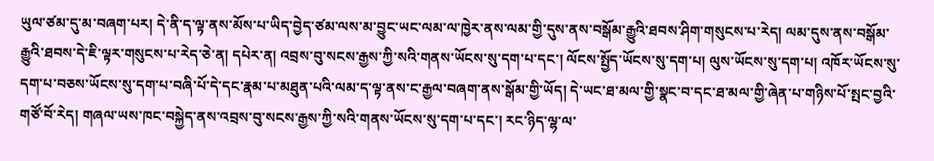ཡུལ་ཙམ་དུ་མ་བཞག་པར། དེ་ནི་ད་ལྟ་ནས་མོས་པ་ཡིད་བྱེད་ཙམ་ལས་མ་བྱུང་ཡང་ལམ་ལ་ཁྱེར་ནས་ལམ་གྱི་དུས་ནས་བསྒོམ་རྒྱུའི་ཐབས་ཤིག་གསུངས་པ་རེད། ལམ་དུས་ནས་བསྒོམ་རྒྱུའི་ཐབས་དེ་ཇི་ལྟར་གསུངས་པ་རེད་ཅེ་ན། དཔེར་ན། འབྲས་བུ་སངས་རྒྱས་ཀྱི་སའི་གནས་ཡོངས་སུ་དག་པ་དང་། ལོངས་སྤྱོད་ཡོངས་སུ་དག་པ། ལུས་ཡོངས་སུ་དག་པ། འཁོར་ཡོངས་སུ་དག་པ་བཅས་ཡོངས་སུ་དག་པ་བཞི་པོ་དེ་དང་རྣམ་པ་མཐུན་པའི་ལམ་ད་ལྟ་ནས་ང་རྒྱལ་བཞག་ནས་སྒོམ་གྱི་ཡོད། དེ་ཡང་ཐ་མལ་གྱི་སྣང་བ་དང་ཐ་མལ་གྱི་ཞེན་པ་གཉིས་པོ་སྤང་བྱའི་གཙོ་བོ་རེད། གཞལ་ཡས་ཁང་བསྐྱེད་ནས་འབྲས་བུ་སངས་རྒྱས་ཀྱི་སའི་གནས་ཡོངས་སུ་དག་པ་དང་། རང་ཉིད་ལྷ་ལ་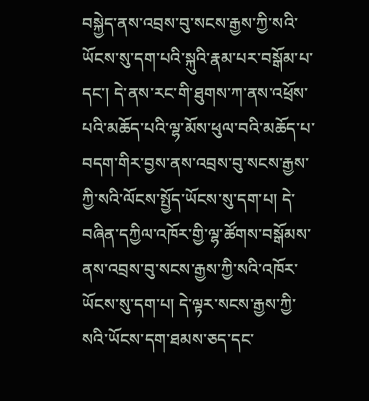བསྐྱེད་ནས་འབྲས་བུ་སངས་རྒྱས་ཀྱི་སའི་ཡོངས་སུ་དག་པའི་སྐུའི་རྣམ་པར་བསྒོམ་པ་དང་། དེ་ནས་རང་གི་ཐུགས་ཀ་ནས་འཕྲོས་པའི་མཆོད་པའི་ལྷ་མོས་ཕུལ་བའི་མཆོད་པ་བདག་གིར་བྱས་ནས་འབྲས་བུ་སངས་རྒྱས་ཀྱི་སའི་ལོངས་སྤྱོད་ཡོངས་སུ་དག་པ། དེ་བཞིན་དཀྱིལ་འཁོར་གྱི་ལྷ་ཚོགས་བསྒོམས་ནས་འབྲས་བུ་སངས་རྒྱས་ཀྱི་སའི་འཁོར་ཡོངས་སུ་དག་པ། དེ་ལྟར་སངས་རྒྱས་ཀྱི་སའི་ཡོངས་དག་ཐམས་ཅད་དང་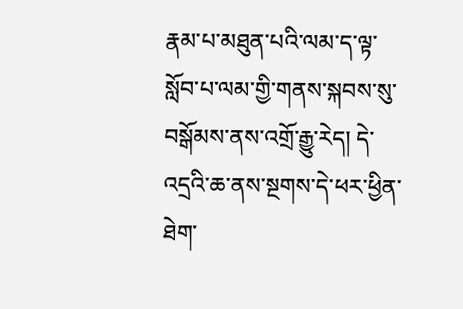རྣམ་པ་མཐུན་པའི་ལམ་ད་ལྟ་སློབ་པ་ལམ་གྱི་གནས་སྐབས་སུ་བསྒོམས་ནས་འགྲོ་རྒྱུ་རེད། དེ་འདྲའི་ཆ་ནས་སྔགས་དེ་ཕར་ཕྱིན་ཐེག་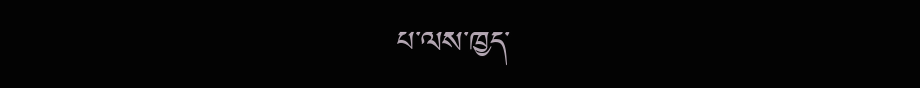པ་ལས་ཁྱད་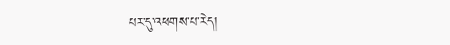པར་དུ་འཕགས་པ་རེད།